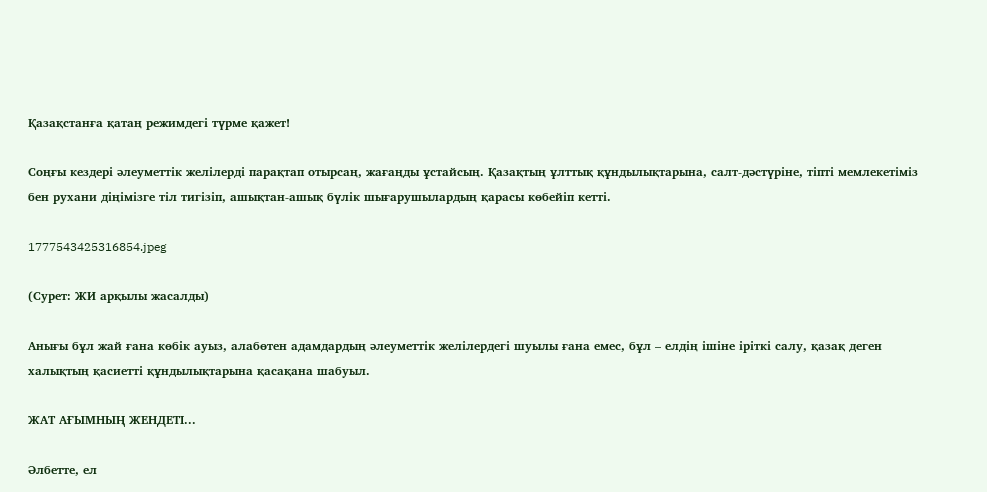Қазақстанға қатаң режимдегі түрме қажет!

Соңғы кездері әлеуметтік желілерді парақтап отырсаң, жағаңды ұстайсың. Қазақтың ұлттық құндылықтарына, салт-дәстүріне, тіпті мемлекетіміз бен рухани діңімізге тіл тигізіп, ашықтан-ашық бүлік шығарушылардың қарасы көбейіп кетті.

1777543425316854.jpeg

(Сурет: ЖИ арқылы жасалды)

Анығы бұл жай ғана көбік ауыз, алабөтен адамдардың әлеуметтік желілердегі шуылы ғана емес, бұл – елдің ішіне іріткі салу, қазақ деген халықтың қасиетті құндылықтарына қасақана шабуыл.

ЖАТ АҒЫМНЫҢ ЖЕНДЕТІ...

Әлбетте, ел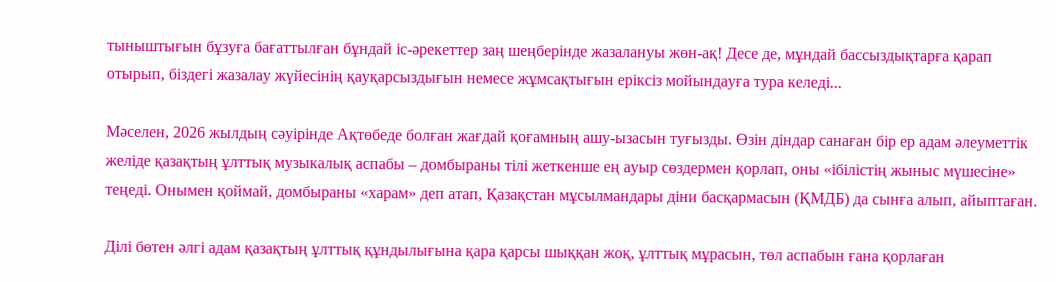тыныштығын бұзуға бағаттылған бұндай іс-әрекеттер заң шеңберінде жазалануы жөн-ақ! Десе де, мұндай бассыздықтарға қарап отырып, біздегі жазалау жүйесінің қауқарсыздығын немесе жұмсақтығын еріксіз мойындауға тура келеді...

Мәселен, 2026 жылдың сәуірінде Ақтөбеде болған жағдай қоғамның ашу-ызасын туғызды. Өзін діндар санаған бір ер адам әлеуметтік желіде қазақтың ұлттық музыкалық аспабы – домбыраны тілі жеткенше ең ауыр сөздермен қорлап, оны «ібілістің жыныс мүшесіне» теңеді. Онымен қоймай, домбыраны «харам» деп атап, Қазақстан мұсылмандары діни басқармасын (ҚМДБ) да сынға алып, айыптаған.

Ділі бөтен әлгі адам қазақтың ұлттық құндылығына қара қарсы шыққан жоқ, ұлттық мұрасын, төл аспабын ғана қорлаған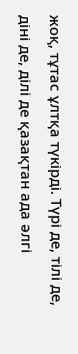жоқ, тұтас ұлтқа түкірді. Түрі де, тілі де, діні де, ділі де қазақтан ада әлгі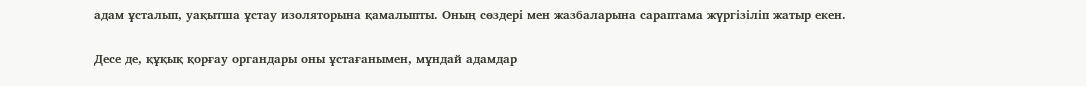адам ұсталып, уақытша ұстау изоляторына қамалыпты. Оның сөздері мен жазбаларына сараптама жүргізіліп жатыр екен.

Десе де, құқық қорғау органдары оны ұстағанымен, мұндай адамдар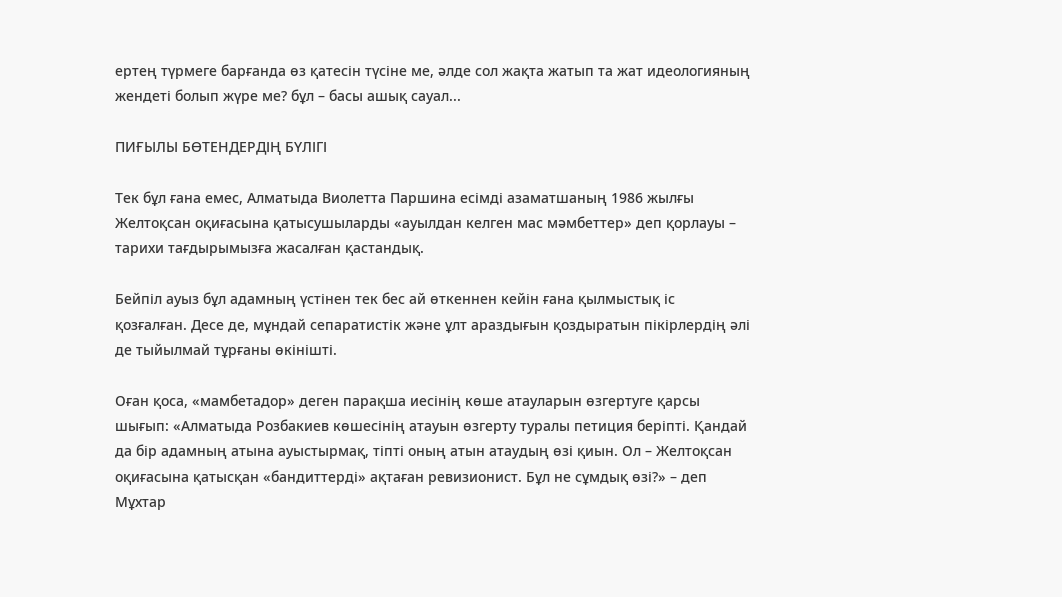ертең түрмеге барғанда өз қатесін түсіне ме, әлде сол жақта жатып та жат идеологияның жендеті болып жүре ме? бұл – басы ашық сауал...

ПИҒЫЛЫ БӨТЕНДЕРДІҢ БҮЛІГІ

Тек бұл ғана емес, Алматыда Виолетта Паршина есімді азаматшаның 1986 жылғы Желтоқсан оқиғасына қатысушыларды «ауылдан келген мас мәмбеттер» деп қорлауы – тарихи тағдырымызға жасалған қастандық.

Бейпіл ауыз бұл адамның үстінен тек бес ай өткеннен кейін ғана қылмыстық іс қозғалған. Десе де, мұндай сепаратистік және ұлт араздығын қоздыратын пікірлердің әлі де тыйылмай тұрғаны өкінішті.

Оған қоса, «мамбетадор» деген парақша иесінің көше атауларын өзгертуге қарсы шығып: «Алматыда Розбакиев көшесінің атауын өзгерту туралы петиция беріпті. Қандай да бір адамның атына ауыстырмақ, тіпті оның атын атаудың өзі қиын. Ол – Желтоқсан оқиғасына қатысқан «бандиттерді» ақтаған ревизионист. Бұл не сұмдық өзі?» – деп Мұхтар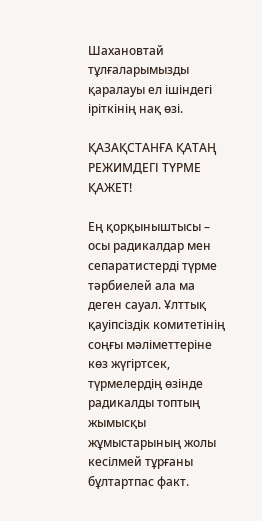Шахановтай тұлғаларымызды қаралауы ел ішіндегі іріткінің нақ өзі.

ҚАЗАҚСТАНҒА ҚАТАҢ РЕЖИМДЕГІ ТҮРМЕ ҚАЖЕТ!

Ең қорқыныштысы – осы радикалдар мен сепаратистерді түрме тәрбиелей ала ма деген сауал. Ұлттық қауіпсіздік комитетінің соңғы мәліметтеріне көз жүгіртсек, түрмелердің өзінде радикалды топтың жымысқы жұмыстарының жолы кесілмей тұрғаны бұлтартпас факт.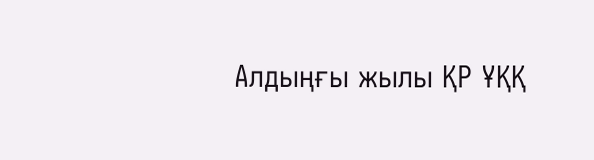Алдыңғы жылы ҚР ҰҚҚ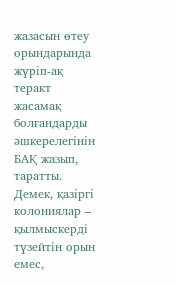жазасын өтеу орындарында жүріп-ақ теракт жасамақ болғандарды әшкерелегінін БАҚ жазып, таратты. Демек, қазіргі колониялар – қылмыскерді түзейтін орын емес,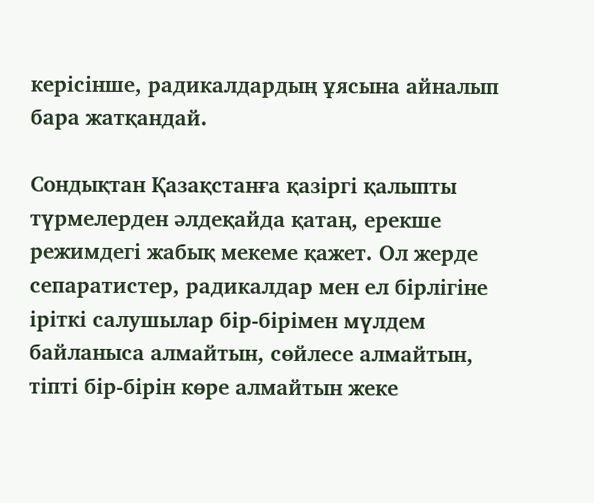керісінше, радикалдардың ұясына айналып бара жатқандай.

Сондықтан Қазақстанға қазіргі қалыпты түрмелерден әлдеқайда қатаң, ерекше режимдегі жабық мекеме қажет. Ол жерде сепаратистер, радикалдар мен ел бірлігіне іріткі салушылар бір-бірімен мүлдем байланыса алмайтын, сөйлесе алмайтын, тіпті бір-бірін көре алмайтын жеке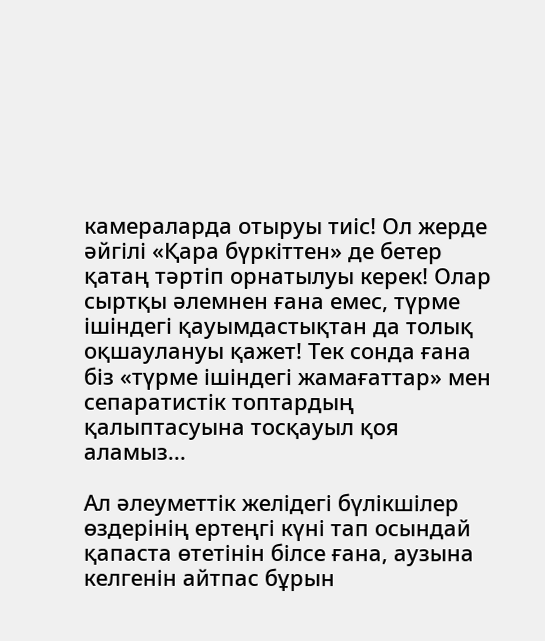камераларда отыруы тиіс! Ол жерде әйгілі «Қара бүркіттен» де бетер қатаң тәртіп орнатылуы керек! Олар сыртқы әлемнен ғана емес, түрме ішіндегі қауымдастықтан да толық оқшаулануы қажет! Тек сонда ғана біз «түрме ішіндегі жамағаттар» мен сепаратистік топтардың қалыптасуына тосқауыл қоя аламыз...

Ал әлеуметтік желідегі бүлікшілер өздерінің ертеңгі күні тап осындай қапаста өтетінін білсе ғана, аузына келгенін айтпас бұрын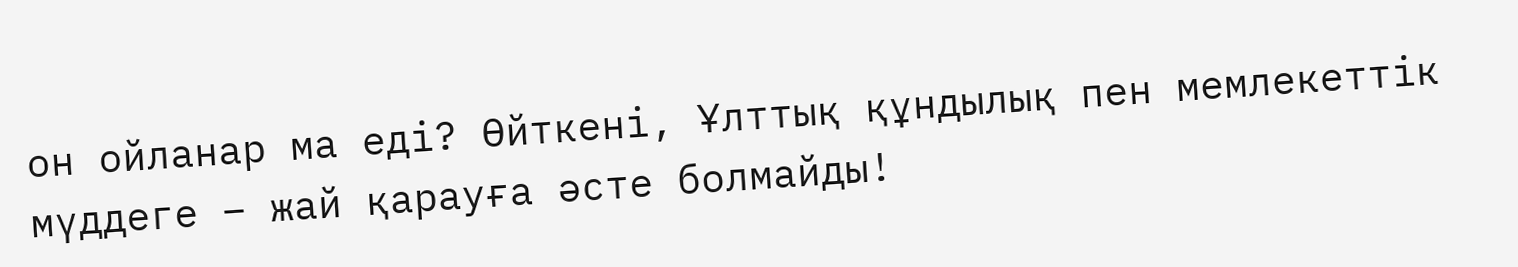он ойланар ма еді? Өйткені, Ұлттық құндылық пен мемлекеттік мүддеге – жай қарауға әсте болмайды!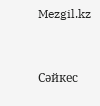Mezgil.kz


Сәйкес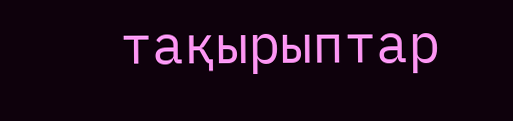тақырыптар